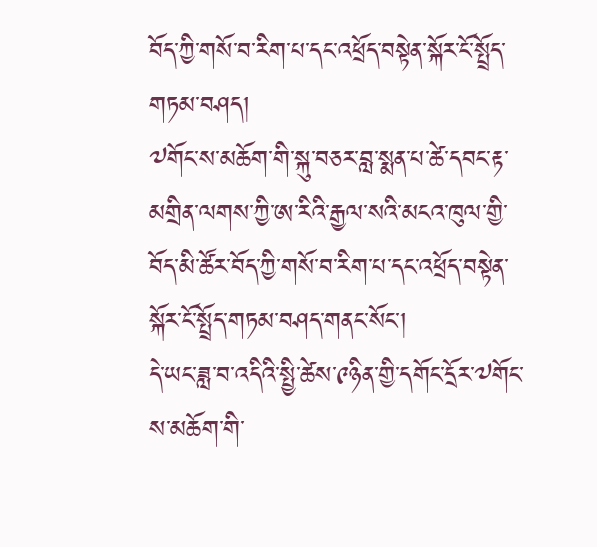བོད་ཀྱི་གསོ་བ་རིག་པ་དང་འཕྲོད་བསྟེན་སྐོར་ངོ་སྤྲོད་གཏམ་བཤད།
༧གོང་ས་མཆོག་གི་སྐུ་བཅར་བླ་སྨན་པ་ཚེ་དབང་རྟ་མགྲིན་ལགས་ཀྱི་ཨ་རིའི་རྒྱལ་སའི་མངའ་ཁུལ་གྱི་བོད་མི་ཚོར་བོད་ཀྱི་གསོ་བ་རིག་པ་དང་འཕྲོད་བསྟེན་སྐོར་ངོ་སྤྲོད་གཏམ་བཤད་གནང་སོང་།
དེ་ཡང་ཟླ་བ་འདིའི་སྤྱི་ཚེས་༩ཉིན་གྱི་དགོང་དྲོར་༧གོང་ས་མཆོག་གི་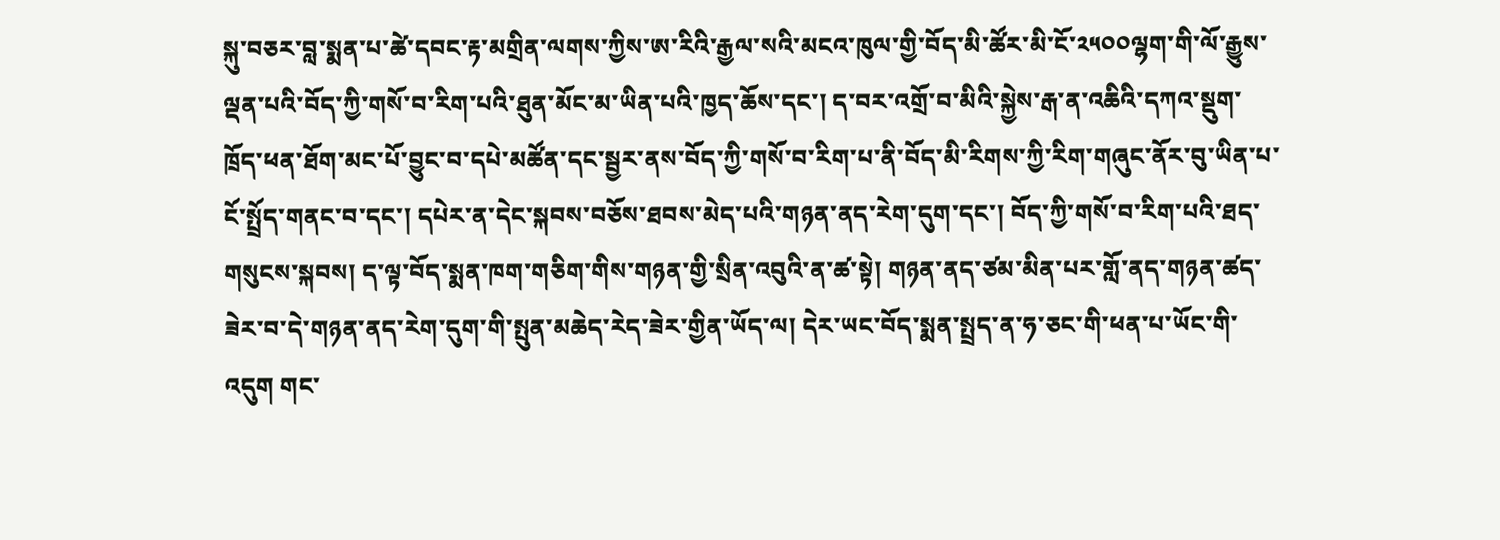སྐུ་བཅར་བླ་སྨན་པ་ཚེ་དབང་རྟ་མགྲིན་ལགས་ཀྱིས་ཨ་རིའི་རྒྱལ་སའི་མངའ་ཁུལ་གྱི་བོད་མི་ཚོར་མི་ངོ་༢༥༠༠ལྷག་གི་ལོ་རྒྱུས་ལྡན་པའི་བོད་ཀྱི་གསོ་བ་རིག་པའི་ཐུན་མོང་མ་ཡིན་པའི་ཁྱད་ཆོས་དང་། ད་བར་འགྲོ་བ་མིའི་སྐྱེས་རྒ་ན་འཆིའི་དཀའ་སྡུག་ཁྲོད་ཕན་ཐོག་མང་པོ་བྱུང་བ་དཔེ་མཚོན་དང་སྦྱར་ནས་བོད་ཀྱི་གསོ་བ་རིག་པ་ནི་བོད་མི་རིགས་ཀྱི་རིག་གཞུང་ནོར་བུ་ཡིན་པ་ངོ་སྤྲོད་གནང་བ་དང་། དཔེར་ན་དེང་སྐབས་བཅོས་ཐབས་མེད་པའི་གཉན་ནད་རེག་དུག་དང་། བོད་ཀྱི་གསོ་བ་རིག་པའི་ཐད་གསུངས་སྐབས། ད་ལྟ་བོད་སྨན་ཁག་གཅིག་གིས་གཉན་གྱི་སྲིན་འབུའི་ན་ཚ་སྟེ། གཉན་ནད་ཙམ་མིན་པར་གློ་ནད་གཉན་ཚད་ཟེར་བ་དེ་གཉན་ནད་རེག་དུག་གི་སྤུན་མཆེད་རེད་ཟེར་གྱིན་ཡོད་ལ། དེར་ཡང་བོད་སྨན་སྤྲད་ན་ཧ་ཅང་གི་ཕན་པ་ཡོང་གི་འདུག གང་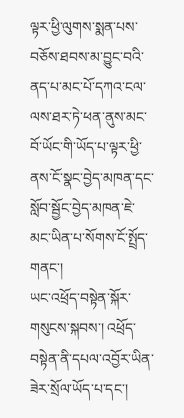ལྟར་ཕྱི་ལུགས་སྨན་པས་བཅོས་ཐབས་མ་བྱུང་བའི་ནད་པ་མང་པོ་དཀའ་ངལ་ལས་ཐར་ཏེ་ཕན་ནུས་མང་བོ་ཡོང་གི་ཡོད་པ་ལྟར་ཕྱི་ནས་ངོ་སྣང་བྱེད་མཁན་དང་སློབ་སྦྱོང་བྱེད་མཁན་ཇེ་མང་ཡིན་པ་སོགས་ངོ་སྤྲོད་གནང་།
ཡང་འཕྲོད་བསྟེན་སྐོར་གསུངས་སྐབས་། འཕྲོད་བསྟེན་ནི་དཔལ་འབྱོར་ཡིན་ཟེར་སྲོལ་ཡོད་པ་དང་།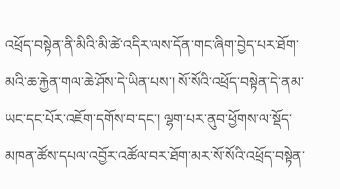འཕྲོད་བསྟེན་ནི་མིའི་མི་ཚེ་འདིར་ལས་དོན་གང་ཞིག་བྱེད་པར་ཐོག་མའི་ཆ་རྐྱེན་གལ་ཆེ་ཤོས་དེ་ཡིན་པས་། སོ་སོའི་འཕྲོད་བསྟེན་དེ་ནམ་ཡང་དང་པོར་འཇོག་དགོས་བ་དང་། ལྷག་པར་ནུབ་ཕྱོགས་ལ་སྡོད་མཁན་ཚོས་དཔལ་འབྱོར་འཚོལ་བར་ཐོག་མར་སོ་སོའི་འཕྲོད་བསྟེན་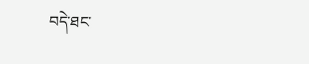བདེ་ཐང་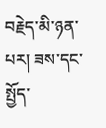བརྗེད་མི་ཉན་པར། ཟས་དང་སྤྱོད་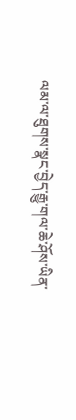ལམ་ལ་ཐུགས་སྣང་བྱེད་རྒྱུ་གལ་ཆེ་ཤོས་ཡིན་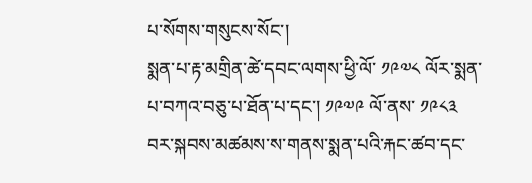པ་སོགས་གསུངས་སོང་།
སྨན་པ་རྟ་མགྲིན་ཚེ་དབང་ལགས་ཕྱི་ལོ་ ༡༩༧༨ ལོར་སྨན་པ་བཀའ་བཅུ་པ་ཐོན་པ་དང་། ༡༩༧༩ ལོ་ནས་ ༡༩༨༣ བར་སྐབས་མཚམས་ས་གནས་སྨན་པའི་རྐང་ཚབ་དང་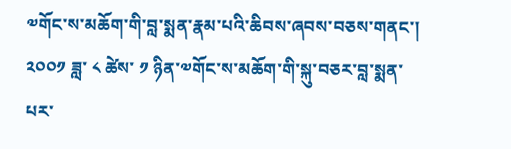༧གོང་ས་མཆོག་གི་བླ་སྨན་རྣམ་པའི་ཆིབས་ཞབས་བཅས་གནང་། ༢༠༠༡ ཟླ་ ༨ ཚེས་ ༡ ཉིན་༧གོང་ས་མཆོག་གི་སྐུ་བཅར་བླ་སྨན་པར་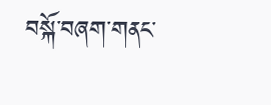བསྐོ་བཞག་གནང་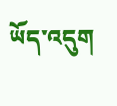ཡོད་འདུག